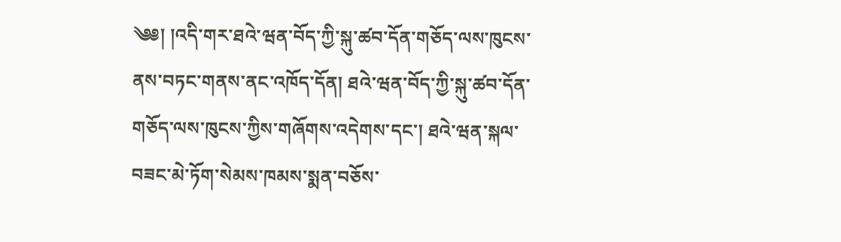༄༅། །འདི་གར་ཐའེ་ཝན་བོད་ཀྱི་སྐུ་ཚབ་དོན་གཅོད་ལས་ཁུངས་ནས་བཏང་གནས་ནང་འཁོད་དོན། ཐའེ་ཝན་བོད་ཀྱི་སྐུ་ཚབ་དོན་གཅོད་ལས་ཁུངས་ཀྱིས་གཞོགས་འདེགས་དང་། ཐའེ་ཝན་སྐལ་བཟང་མེ་ཏོག་སེམས་ཁམས་སྨན་བཅོས་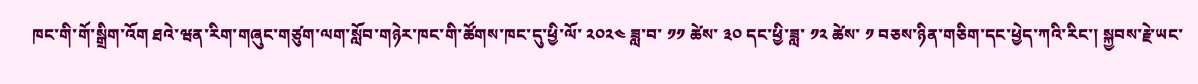ཁང་གི་གོ་སྒྲིག་འོག ཐའེ་ཝན་རིག་གཞུང་གཙུག་ལག་སློབ་གཉེར་ཁང་གི་ཚོགས་ཁང་དུ་ཕྱི་ལོ་ ༢༠༢༤ ཟླ་བ་ ༡༡ ཚེས་ ༣༠ དང་ཕྱི་ཟླ་ ༡༢ ཚེས་ ༡ བཅས་ཉིན་གཅིག་དང་ཕྱེད་ཀའི་རིང་། སྐྱབས་རྗེ་ཡང་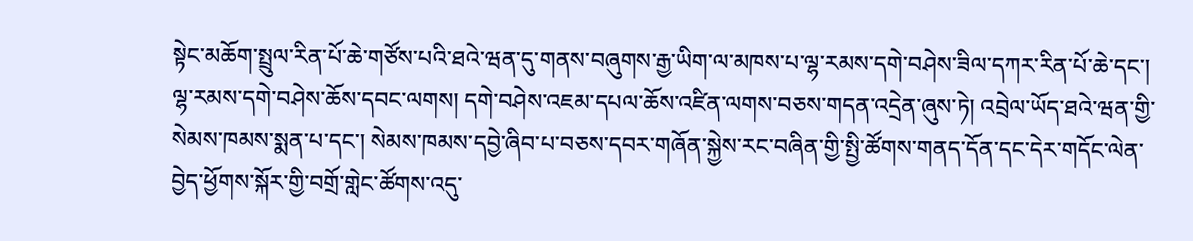སྟེང་མཆོག་སྤྲུལ་རིན་པོ་ཆེ་གཙོས་པའི་ཐའེ་ཝན་དུ་གནས་བཞུགས་རྒྱ་ཡིག་ལ་མཁས་པ་ལྷ་རམས་དགེ་བཤེས་ཟིལ་དཀར་རིན་པོ་ཆེ་དང་། ལྷ་རམས་དགེ་བཤེས་ཆོས་དབང་ལགས། དགེ་བཤེས་འཇམ་དཔལ་ཆོས་འཛིན་ལགས་བཅས་གདན་འདྲེན་ཞུས་ཏེ། འབྲེལ་ཡོད་ཐའེ་ཝན་གྱི་སེམས་ཁམས་སྨན་པ་དང་། སེམས་ཁམས་དབྱེ་ཞིབ་པ་བཅས་དབར་གཞོན་སྐྱེས་རང་བཞིན་གྱི་སྤྱི་ཚོགས་གནད་དོན་དང་དེར་གདོང་ལེན་བྱེད་ཕྱོགས་སྐོར་གྱི་བགྲོ་གླེང་ཚོགས་འདུ་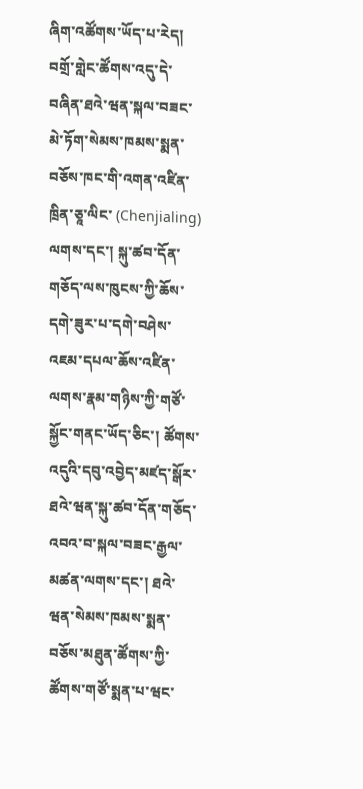ཞིག་འཚོགས་ཡོད་པ་རེད།
བགྲོ་གླེང་ཚོགས་འདུ་དེ་བཞིན་ཐའེ་ཝན་སྐལ་བཟང་མེ་ཏོག་སེམས་ཁམས་སྨན་བཅོས་ཁང་གི་འགན་འཛིན་ཁྲིན་ཅཱ་ལིང་ (Chenjialing) ལགས་དང་། སྐུ་ཚབ་དོན་གཅོད་ལས་ཁུངས་ཀྱི་ཆོས་དགེ་ཟུར་པ་དགེ་བཤེས་འཇམ་དཔལ་ཆོས་འཛིན་ལགས་རྣམ་གཉིས་ཀྱི་གཙོ་སྐྱོང་གནང་ཡོད་ཅིང་། ཚོགས་འདུའི་དབུ་འབྱེད་མཛད་སྒོར་ཐའེ་ཝན་སྐུ་ཚབ་དོན་གཅོད་འབའ་བ་སྐལ་བཟང་རྒྱལ་མཚན་ལགས་དང་། ཐའེ་ཝན་སེམས་ཁམས་སྨན་བཅོས་མཐུན་ཚོགས་ཀྱི་ཚོགས་གཙོ་སྨན་པ་ཝང་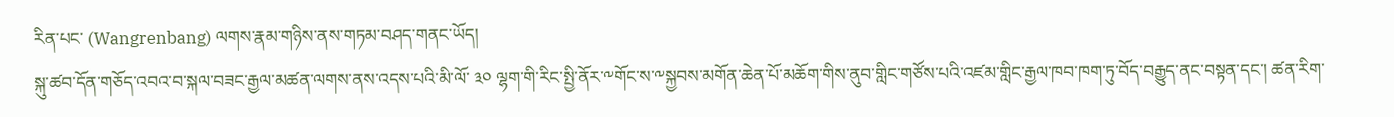རིན་པང་ (Wangrenbang) ལགས་རྣམ་གཉིས་ནས་གཏམ་བཤད་གནང་ཡོད།
སྐུ་ཚབ་དོན་གཅོད་འབའ་བ་སྐལ་བཟང་རྒྱལ་མཚན་ལགས་ནས་འདས་པའི་མི་ལོ་ ༣༠ ལྷག་གི་རིང་སྤྱི་ནོར་༸གོང་ས་༸སྐྱབས་མགོན་ཆེན་པོ་མཆོག་གིས་ནུབ་གླིང་གཙོས་པའི་འཛམ་གླིང་རྒྱལ་ཁབ་ཁག་ཏུ་བོད་བརྒྱུད་ནང་བསྟན་དང་། ཚན་རིག་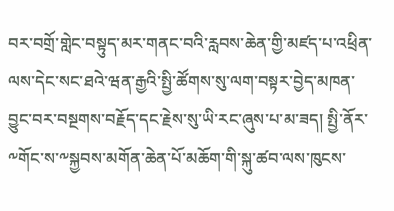བར་བགྲོ་གླེང་བསྟུད་མར་གནང་བའི་རླབས་ཆེན་གྱི་མཛད་པ་འཕྲིན་ལས་དེང་སང་ཐའེ་ཝན་རྒྱའི་སྤྱི་ཚོགས་སུ་ལག་བསྟར་བྱེད་མཁན་བྱུང་བར་བསྔགས་བརྗོད་དང་རྗེས་སུ་ཡི་རང་ཞུས་པ་མ་ཟད། སྤྱི་ནོར་༸གོང་ས་༸སྐྱབས་མགོན་ཆེན་པོ་མཆོག་གི་སྐུ་ཚབ་ལས་ཁུངས་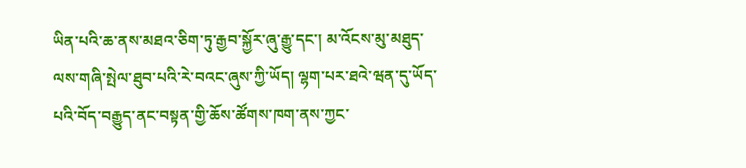ཡིན་པའི་ཆ་ནས་མཐའ་ཅིག་ཏུ་རྒྱབ་སྐྱོར་ཞུ་རྒྱུ་དང་། མ་འོངས་མུ་མཐུད་ལས་གཞི་སྤེལ་ཐུབ་པའི་རེ་བའང་ཞུས་ཀྱི་ཡོད། ལྷག་པར་ཐའེ་ཝན་དུ་ཡོད་པའི་བོད་བརྒྱུད་ནང་བསྟན་གྱི་ཆོས་ཚོགས་ཁག་ནས་ཀྱང་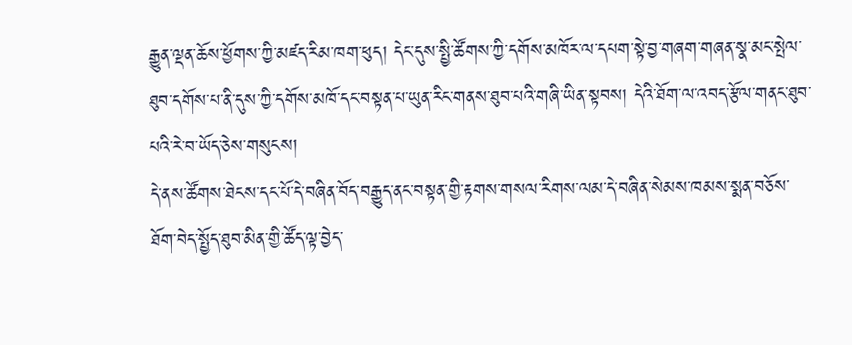རྒྱུན་ལྡན་ཆོས་ཕྱོགས་ཀྱི་མཛད་རིམ་ཁག་ཕུད། དེང་དུས་སྤྱི་ཚོགས་ཀྱི་དགོས་མཁོར་ལ་དཔག་སྟེ་བྱ་གཞག་གཞན་སྣ་མང་སྤེལ་ཐུབ་དགོས་པ་ནི་དུས་ཀྱི་དགོས་མཁོ་དང་བསྟན་པ་ཡུན་རིང་གནས་ཐུབ་པའི་གཞི་ཡིན་སྟབས། དེའི་ཐོག་ལ་འབད་རྩོལ་གནང་ཐུབ་པའི་རེ་བ་ཡོད་ཅེས་གསུངས།
དེ་ནས་ཚོགས་ཐེངས་དང་པོ་དེ་བཞིན་བོད་བརྒྱུད་ནང་བསྟན་གྱི་རྟགས་གསལ་རིགས་ལམ་དེ་བཞིན་སེམས་ཁམས་སྨན་བཅོས་ཐོག་བེད་སྤྱོད་ཐུབ་མིན་གྱི་ཚོད་ལྟ་བྱེད་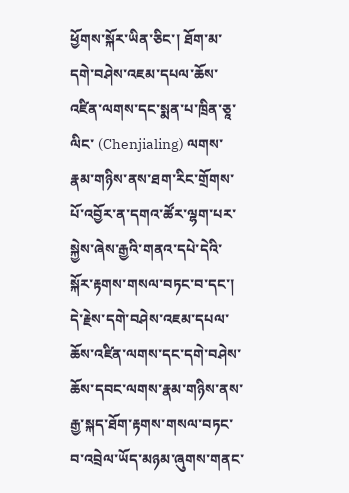ཕྱོགས་སྐོར་ཡིན་ཅིང་། ཐོག་མ་དགེ་བཤེས་འཇམ་དཔལ་ཆོས་འཛིན་ལགས་དང་སྨན་པ་ཁྲིན་ཅཱ་ལིང་ (Chenjialing) ལགས་རྣམ་གཉིས་ནས་ཐག་རིང་གྲོགས་པོ་འབྱོར་ན་དགའ་ཚོར་ལྷག་པར་སྐྱེས་ཞེས་རྒྱའི་གནའ་དཔེ་དེའི་སྐོར་རྟགས་གསལ་བཏང་བ་དང་། དེ་རྗེས་དགེ་བཤེས་འཇམ་དཔལ་ཆོས་འཛིན་ལགས་དང་དགེ་བཤེས་ཆོས་དབང་ལགས་རྣམ་གཉིས་ནས་རྒྱ་སྐད་ཐོག་རྟགས་གསལ་བཏང་བ་འབྲེལ་ཡོད་མཉམ་ཞུགས་གནང་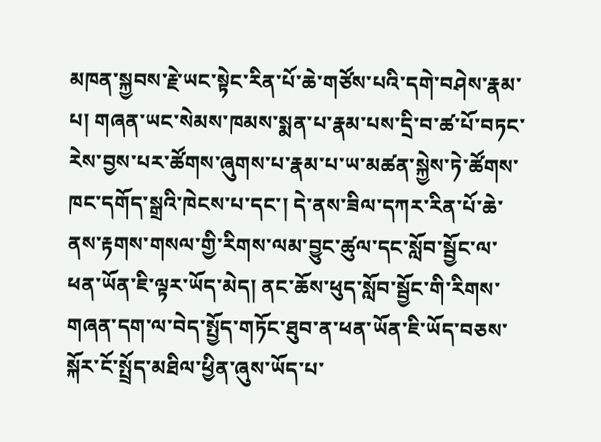མཁན་སྐྱབས་རྗེ་ཡང་སྟེང་རིན་པོ་ཆེ་གཙོས་པའི་དགེ་བཤེས་རྣམ་པ། གཞན་ཡང་སེམས་ཁམས་སྨན་པ་རྣམ་པས་དྲི་བ་ཚ་པོ་བཏང་རེས་བྱས་པར་ཚོགས་ཞུགས་པ་རྣམ་པ་ཡ་མཚན་སྐྱེས་ཏེ་ཚོགས་ཁང་དགོད་སྒྲའི་ཁེངས་པ་དང་། དེ་ནས་ཟིལ་དཀར་རིན་པོ་ཆེ་ནས་རྟགས་གསལ་གྱི་རིགས་ལམ་བྱུང་ཚུལ་དང་སློབ་སྦྱོང་ལ་ཕན་ཡོན་ཇི་ལྟར་ཡོད་མེད། ནང་ཆོས་ཕུད་སློབ་སྦྱོང་གི་རིགས་གཞན་དག་ལ་བེད་སྤྱོད་གཏོང་ཐུབ་ན་ཕན་ཡོན་ཇི་ཡོད་བཅས་སྐོར་ངོ་སྤྲོད་མཐིལ་ཕྱིན་ཞུས་ཡོད་པ་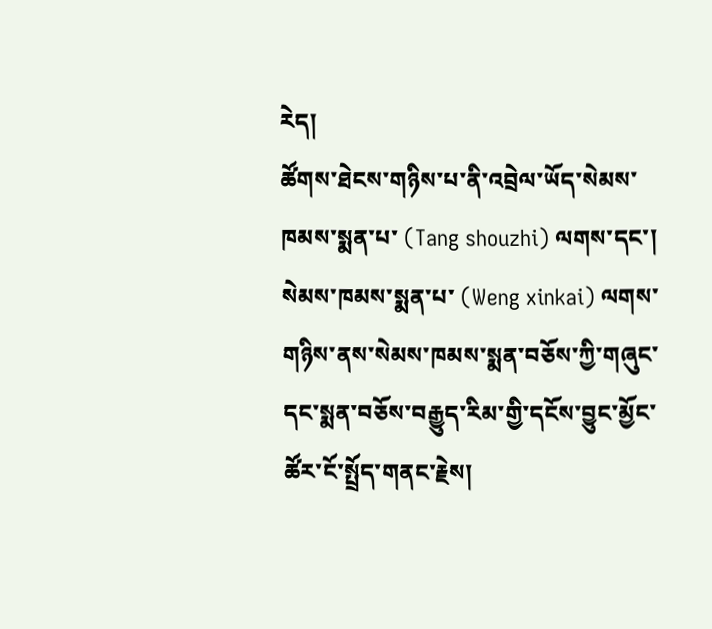རེད།
ཚོགས་ཐེངས་གཉིས་པ་ནི་འབྲེལ་ཡོད་སེམས་ཁམས་སྨན་པ་ (Tang shouzhi) ལགས་དང་། སེམས་ཁམས་སྨན་པ་ (Weng xinkai) ལགས་གཉིས་ནས་སེམས་ཁམས་སྨན་བཅོས་ཀྱི་གཞུང་དང་སྨན་བཅོས་བརྒྱུད་རིམ་གྱི་དངོས་བྱུང་མྱོང་ཚོར་ངོ་སྤྲོད་གནང་རྗེས།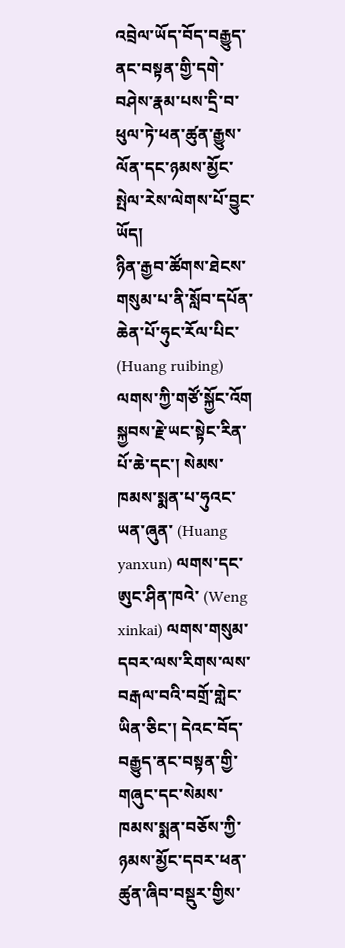འབྲེལ་ཡོད་བོད་བརྒྱུད་ནང་བསྟན་གྱི་དགེ་བཤེས་རྣམ་པས་དྲི་བ་ཕུལ་ཏེ་ཕན་ཚུན་རྒྱུས་ལོན་དང་ཉམས་མྱོང་སྤེལ་རེས་ལེགས་པོ་བྱུང་ཡོད།
ཉིན་རྒྱབ་ཚོགས་ཐེངས་གསུམ་པ་ནི་སློབ་དཔོན་ཆེན་པོ་ཧུང་རོལ་པིང་ (Huang ruibing) ལགས་ཀྱི་གཙོ་སྐྱོང་འོག སྐྱབས་རྗེ་ཡང་སྟེང་རིན་པོ་ཆེ་དང་། སེམས་ཁམས་སྨན་པ་ཧུའང་ཡན་ཞུན་ (Huang yanxun) ལགས་དང་ཨུང་ཤིན་ཁའེ་ (Weng xinkai) ལགས་གསུམ་དབར་ལས་རིགས་ལས་བརྒལ་བའི་བགྲོ་གླེང་ཡིན་ཅིང་། དེའང་བོད་བརྒྱུད་ནང་བསྟན་གྱི་གཞུང་དང་སེམས་ཁམས་སྨན་བཅོས་ཀྱི་ཉམས་མྱོང་དབར་ཕན་ཚུན་ཞིབ་བསྡུར་གྱིས་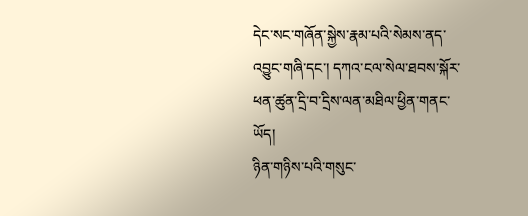དེང་སང་གཞོན་སྐྱེས་རྣམ་པའི་སེམས་ནད་འབྱུང་གཞི་དང་། དཀའ་ངལ་སེལ་ཐབས་སྐོར་ཕན་ཚུན་དྲི་བ་དྲིས་ལན་མཐིལ་ཕྱིན་གནང་ཡོད།
ཉིན་གཉིས་པའི་གསུང་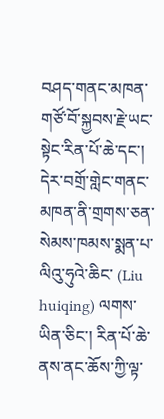བཤད་གནང་མཁན་གཙོ་བོ་སྐྱབས་རྗེ་ཡང་སྟེང་རིན་པོ་ཆེ་དང་། དེར་བགྲོ་གླེང་གནང་མཁན་ནི་གྲགས་ཅན་སེམས་ཁམས་སྨན་པ་ལིའུ་ཧུའེ་ཆིང་ (Liu huiqing) ལགས་ཡིན་ཅིང་། རིན་པོ་ཆེ་ནས་ནང་ཆོས་ཀྱི་ལྟ་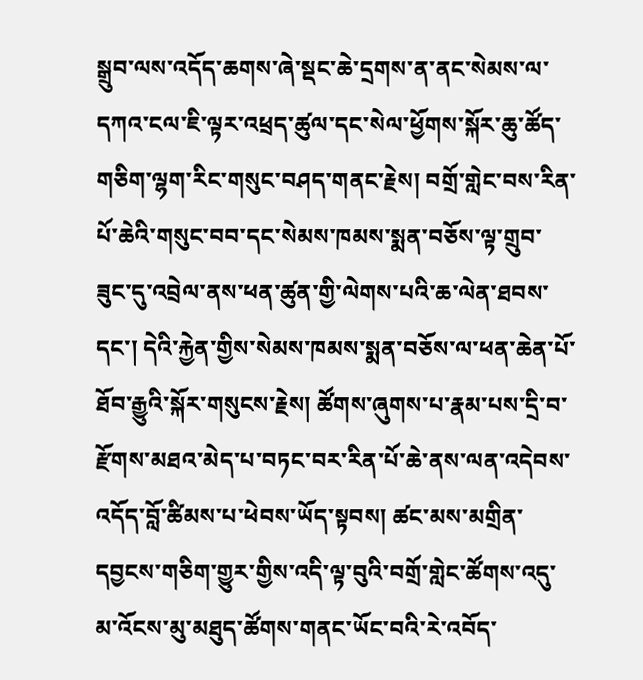སྒྲུབ་ལས་འདོད་ཆགས་ཞེ་སྡང་ཆེ་དྲགས་ན་ནང་སེམས་ལ་དཀའ་ངལ་ཇི་ལྟར་འཕྲད་ཚུལ་དང་སེལ་ཕྱོགས་སྐོར་ཆུ་ཚོད་གཅིག་ལྷག་རིང་གསུང་བཤད་གནང་རྗེས། བགྲོ་གླེང་བས་རིན་པོ་ཆེའི་གསུང་བབ་དང་སེམས་ཁམས་སྨན་བཅོས་ལྟ་གྲུབ་ཟུང་དུ་འབྲེལ་ནས་ཕན་ཚུན་གྱི་ལེགས་པའི་ཆ་ལེན་ཐབས་དང་། དེའི་རྐྱེན་གྱིས་སེམས་ཁམས་སྨན་བཅོས་ལ་ཕན་ཆེན་པོ་ཐོབ་རྒྱུའི་སྐོར་གསུངས་རྗེས། ཚོགས་ཞུགས་པ་རྣམ་པས་དྲི་བ་རྫོགས་མཐའ་མེད་པ་བཏང་བར་རིན་པོ་ཆེ་ནས་ལན་འདེབས་འདོད་བློ་ཚིམས་པ་ཕེབས་ཡོད་སྟབས། ཚང་མས་མགྲིན་དབྱངས་གཅིག་གྱུར་གྱིས་འདི་ལྟ་བུའི་བགྲོ་གླེང་ཚོགས་འདུ་མ་འོངས་མུ་མཐུད་ཚོགས་གནང་ཡོང་བའི་རེ་འབོད་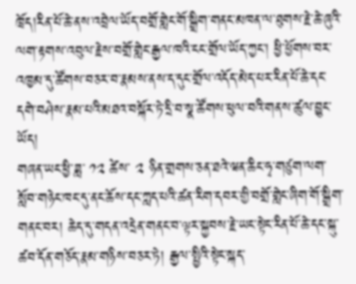ཁྲོད།རིན་པོ་ཆེ་ནས་འབྲེལ་ཡོད་བགྲོ་གླེང་གོ་སྒྲིག་གནང་མཁན་ལ་ཐུགས་རྗེ་ཆེ་ཞུའི་ལག་རྟགས་འབུལ་རྗེས་བགྲོ་གླེང་རྒྱལ་ཁའི་ངང་གྲོལ་ཡོད་ཀྱང་། ཕྱི་ཕྱོགས་བར་འཁྱམ་དུ་ཚོགས་བཅར་བ་རྣམས་ནས་ད་དུང་གྲོལ་འདོད་མེད་པར་རིན་པོ་ཆེ་དང་དགེ་བཤེས་རྣམ་པའི་མཐའ་བསྐོར་ཏེ་དྲི་བ་སྣ་ཚོགས་ཕུལ་བའི་གནས་ཚུལ་བྱུང་ཡོད།
གཞན་ཡང་ཕྱི་ཟླ་ ༡༢ ཚེས་ ༢ ཉིན་གྲགས་ཅན་ཐའེ་ཝན་ཆིང་ཧྭ་གཙུག་ལག་སློབ་གཉེང་ཁང་དུ་ནང་ཆོས་དང་ཀླད་པའི་ཚན་རིག་དབར་གྱི་བགྲོ་གླེང་ཞིག་གོ་སྒྲིག་གནང་བར། ཆེད་དུ་གདན་འདྲེན་གནང་བ་ལྟར་སྐྱབས་རྗེ་ཡང་སྟེང་རིན་པོ་ཆེ་དང་སྐུ་ཚབ་དོན་གཅོད་རྣམ་གཉིས་བཅར་ཏེ། རྒྱལ་སྤྱིའི་སྟེང་སྐད་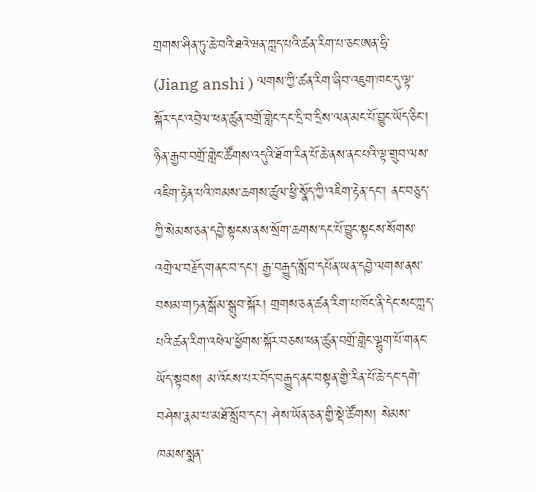གྲགས་ཤིན་ཏུ་ཆེ་བའི་ཐའེ་ཝན་ཀླད་པའི་ཚན་རིག་པ་ཅང་ཨན་ཧྲི་ (Jiang anshi ) ལགས་ཀྱི་ཚན་རིག་ཞིབ་འཇུག་ཁང་དུ་ལྟ་སྐོར་དང་འབྲེལ་ཕན་ཚུན་བགྲོ་གླེང་དང་དྲི་བ་དྲིས་ལན་མང་པོ་བྱུང་ཡོད་ཅིང་། ཉིན་རྒྱབ་བགྲོ་གླེང་ཚོགས་འདུའི་ཐོག་རིན་པོ་ཆེ་ནས་ནང་པའི་ལྟ་གྲུབ་ལས་འཇིག་རྟེན་པའི་ཁམས་ཆགས་ཚུལ་ཕྱི་སྣོད་ཀྱི་འཇིག་རྟེན་དང་། ནང་བཅུད་ཀྱི་སེམས་ཅན་དབྱེ་སྟངས་ནས་སྲོག་ཆགས་དང་པོ་བྱུང་སྟངས་སོགས་འགྲེལ་བརྗོད་གནང་བ་དང་། རྒྱ་བརྒྱུད་སློབ་དཔོན་ཡན་དབྱེ་ལགས་ནས་བསམ་གཏན་སྒོམ་སྒྲུབ་སྐོར། གྲགས་ཅན་ཚན་རིག་པ་ཁོང་ནི་དེང་སང་ཀླད་པའི་ཚན་རིག་འཕེལ་ཕྱོགས་སྐོར་བཅས་ཕན་ཚུན་བགྲོ་གླེང་ལྷུག་པོ་གནང་ཡོད་སྟབས། མ་འོངས་པར་བོད་བརྒྱུད་ནང་བསྟན་གྱི་རིན་པོ་ཆེ་དང་དགེ་བཤེས་རྣམ་པ་མཐོ་སློབ་དང་། ཤེས་ཡོན་ཅན་གྱི་སྡེ་ཚོགས། སེམས་ཁམས་སྨན་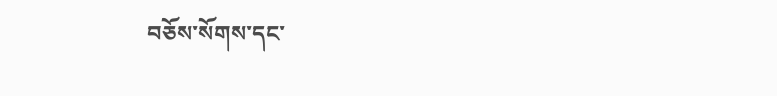བཅོས་སོགས་དང་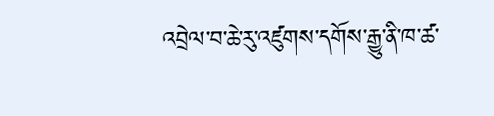འབྲེལ་བ་ཆེ་རུ་འཛུགས་དགོས་རྒྱུ་ནི་ཁ་ཚ་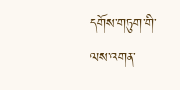དགོས་གཏུག་གི་ལས་འགན་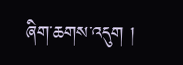ཞིག་ཆགས་འདུག །